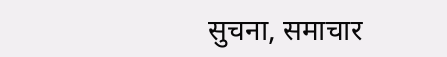सुचना, समाचार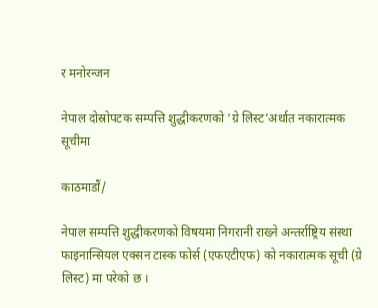र मनोरन्जन

नेपाल दोस्रोपटक सम्पत्ति शुद्धीकरणको ‘ग्रे लिस्ट’अर्थात नकारात्मक सूचीमा

काठमाडौं/

नेपाल सम्पत्ति शुद्धीकरणको विषयमा निगरानी राख्ने अन्तर्राष्ट्रिय संस्था फाइनान्सियल एक्सन टास्क फोर्स (एफएटीएफ) को नकारात्मक सूची (ग्रे लिस्ट) मा परेको छ ।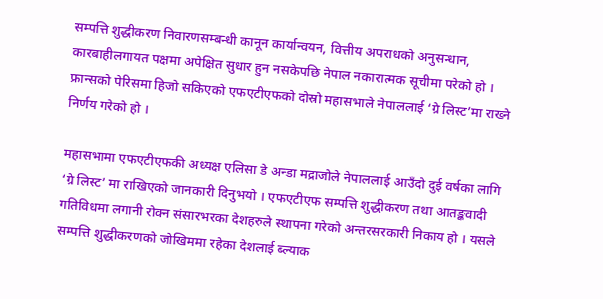सम्पत्ति शुद्धीकरण निवारणसम्बन्धी कानून कार्यान्वयन, वित्तीय अपराधको अनुसन्धान, कारबाहीलगायत पक्षमा अपेक्षित सुधार हुन नसकेपछि नेपाल नकारात्मक सूचीमा परेको हो । फ्रान्सको पेरिसमा हिजो सकिएको एफएटीएफको दोस्रो महासभाले नेपाललाई ‘ग्रे लिस्ट’मा राख्ने निर्णय गरेको हो ।

महासभामा एफएटीएफकी अध्यक्ष एलिसा डे अन्डा मद्राजोले नेपाललाई आउँदो दुई वर्षका लागि ‘ग्रे लिस्ट’ मा राखिएको जानकारी दिनुभयो । एफएटीएफ सम्पत्ति शुद्धीकरण तथा आतङ्कवादी गतिविधमा लगानी रोक्न संसारभरका देशहरुले स्थापना गरेको अन्तरसरकारी निकाय हो । यसले सम्पत्ति शुद्धीकरणको जोखिममा रहेका देशलाई ब्ल्याक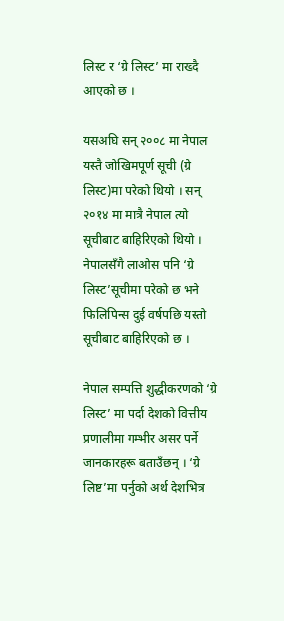लिस्ट र ‘ग्रे लिस्ट’ मा राख्दै आएको छ ।

यसअघि सन् २००८ मा नेपाल यस्तै जोखिमपूर्ण सूची (ग्रे लिस्ट)मा परेको थियो । सन् २०१४ मा मात्रै नेपाल त्यो सूचीबाट बाहिरिएको थियो । नेपालसँगै लाओस पनि ‘ग्रे लिस्ट’सूचीमा परेको छ भने फिलिपिन्स दुई वर्षपछि यस्तो सूचीबाट बाहिरिएको छ ।

नेपाल सम्पत्ति शुद्धीकरणको ‘ग्रे लिस्ट’ मा पर्दा देशको वित्तीय प्रणालीमा गम्भीर असर पर्ने जानकारहरू बताउँछन् । ‘ग्रे लिष्ट’मा पर्नुको अर्थ देशभित्र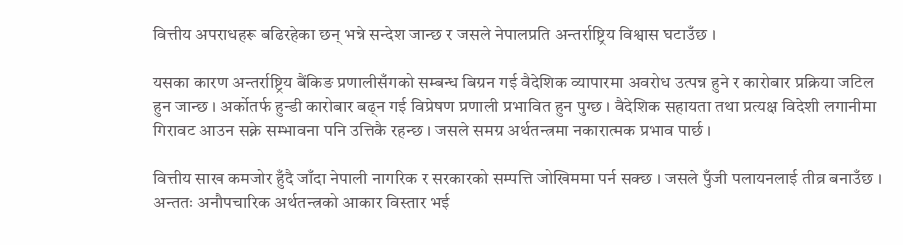वित्तीय अपराधहरू बढिरहेका छन् भन्ने सन्देश जान्छ र जसले नेपालप्रति अन्तर्राष्ट्रिय विश्वास घटाउँछ ।

यसका कारण अन्तर्राष्ट्रिय बैंकिङ प्रणालीसँगको सम्बन्ध बिग्रन गई वैदेशिक व्यापारमा अवरोध उत्पन्न हुने र कारोबार प्रक्रिया जटिल हुन जान्छ । अर्कोतर्फ हुन्डी कारोबार बढ्न गई विप्रेषण प्रणाली प्रभावित हुन पुग्छ । वैदेशिक सहायता तथा प्रत्यक्ष विदेशी लगानीमा गिरावट आउन सक्ने सम्भावना पनि उत्तिकै रहन्छ । जसले समग्र अर्थतन्त्रमा नकारात्मक प्रभाव पार्छ ।

वित्तीय साख कमजोर हुँदै जाँदा नेपाली नागरिक र सरकारको सम्पत्ति जोखिममा पर्न सक्छ । जसले पुँजी पलायनलाई तीव्र बनाउँछ । अन्ततः अनौपचारिक अर्थतन्त्रको आकार विस्तार भई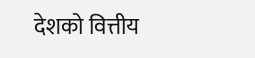देशको वित्तीय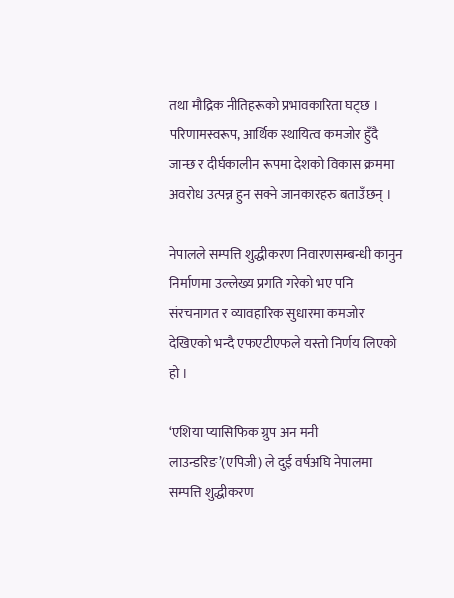तथा मौद्रिक नीतिहरूको प्रभावकारिता घट्छ । परिणामस्वरूप, आर्थिक स्थायित्व कमजोर हुँदै जान्छ र दीर्घकालीन रूपमा देशको विकास क्रममा अवरोध उत्पन्न हुन सक्ने जानकारहरु बताउँछन् ।

नेपालले सम्पत्ति शुद्धीकरण निवारणसम्बन्धी कानुन निर्माणमा उल्लेख्य प्रगति गरेको भए पनि संरचनागत र व्यावहारिक सुधारमा कमजोर देखिएको भन्दै एफएटीएफले यस्तो निर्णय लिएको हो ।

‘एशिया प्यासिफिक ग्रुप अन मनी लाउन्डरिङ’(एपिजी) ले दुई वर्षअघि नेपालमा सम्पत्ति शुद्धीकरण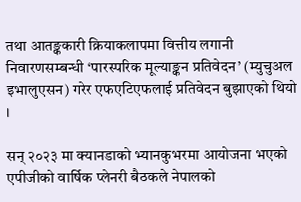तथा आतङ्ककारी क्रियाकलापमा वित्तीय लगानी निवारणसम्बन्धी ‘पारस्परिक मूल्याङ्कन प्रतिवेदन’ (म्युचुअल इभालुएसन) गरेर एफएटिएफलाई प्रतिवेदन बुझाएको थियो ।

सन् २०२३ मा क्यानडाको भ्यानकुभरमा आयोजना भएको एपीजीको वार्षिक प्लेनरी बैठकले नेपालको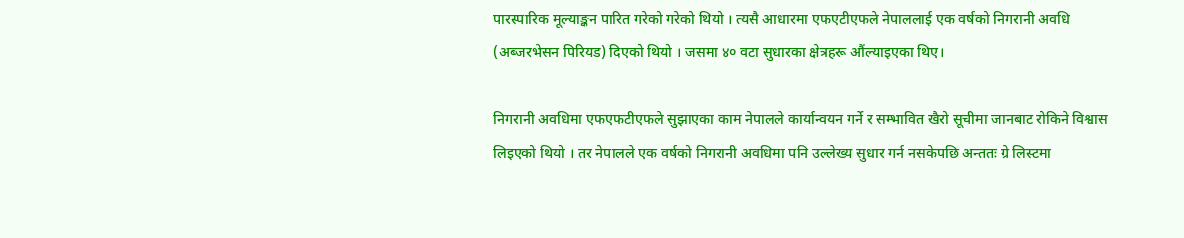पारस्पारिक मूल्याङ्कन पारित गरेको गरेको थियो । त्यसै आधारमा एफएटीएफले नेपाललाई एक वर्षको निगरानी अवधि (अब्जरभेसन पिरियड) दिएको थियो । जसमा ४० वटा सुधारका क्षेत्रहरू औंल्याइएका थिए।

निगरानी अवधिमा एफएफटीएफले सुझाएका काम नेपालले कार्यान्वयन गर्ने र सम्भावित खैरो सूचीमा जानबाट रोकिने विश्वास लिइएको थियो । तर नेपालले एक वर्षको निगरानी अवधिमा पनि उल्लेख्य सुधार गर्न नसकेपछि अन्ततः ग्रे लिस्टमा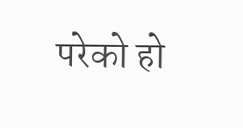परेको हो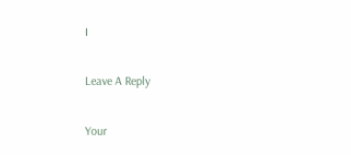।

Leave A Reply

Your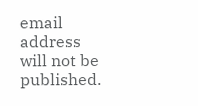email address will not be published.